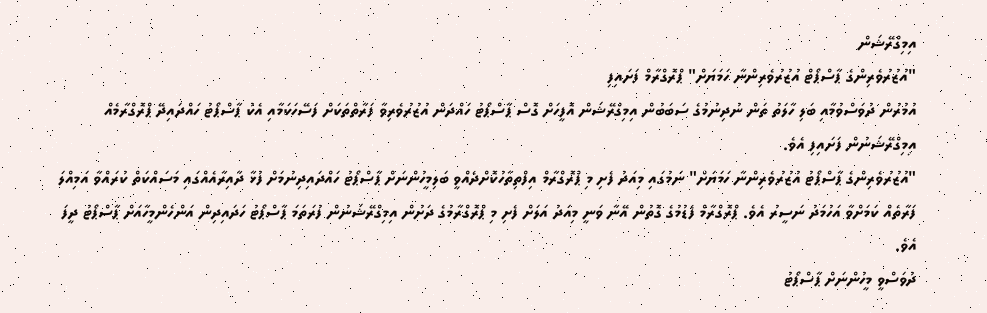އިމިގްރޭޝަން
"އުޒުރުވެރިންގެ ޕާސްޕޯޓް އުޒުރުވެރިންނާ ހަމަޔަށް" ޕްރޮގްރާމް ފަށައިފި
އުމުރުން ދުވަސްވުމާއި ބަލި ހާލަތު ތަން ނުދިނުމުގެ ސަބަބުން އިމިގްރޭޝަން އޮފީހަށް ގޮސް ޕާސްޕޯޓު ހައްދަން އުޒުރުވެރިވާ ފަރާތްތަކަށް ފަސޭހަކަމާއި އެކު ޕާސްޕޯޓު ހައްދައިދޭ ޕްރޮގްރާމެއް އިމިގްރޭޝަނުން ފަށައިފި އެވެ.
"އުޒުރުވެރިންގެ ޕާސްޕޯޓު އުޒުރުވެރިންނާ ހަމަޔަށް" ނަމުގައި މިއަދު ފެށި މި ޕްރޮގްރާމް އިފްތިތާހުކޮށްދެއްވީ ބަލިމީހުންނަށް ޕާސްޕޯޓު ހައްދައިދިނުމަށް ފުޅާ ދާއިރާއެއްގައި މަސައްކަތް ކުރައްވާ އަމިއްލަ ފަރާތެއް ކަމަށްވާ އަހުމަދު ނަސީރު އެވެ. ޕްރޮގްރާމް ފެޑުމުގެ ގޮތުން އޭނާ ވަނީ މިއަދު އަލަށް ފެށި މި ޕްރޮގްރާމުގެ ދަށުން އިމިގްރޭޝަނުން ފުރަތަމަ ޕާސްޕޯޓު ހަދައިދިން އަންހެންމީހާއަށް ޕާސްޕޯޓު ދީފަ އެވެ.
ދުވަސްވީ މީހުންނަށް ޕާސްޕޯޓު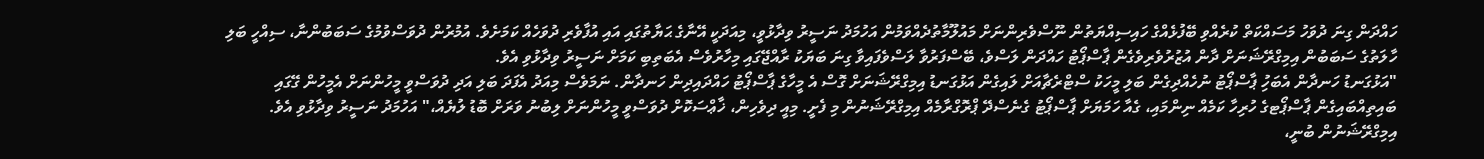ހައްދަން ގިނަ ދުވަހު މަސައްކަތް ކުރެއްވި ބޭފުޅެއްގެ ހައިސިއްޔަތުން ނޫސްވެރިންނަށް މައުލޫމާތުދެއްވަމުން އަހުމަދު ނަސީރު ވިދާޅުވީ، މިއަދަކީ އޭނާގެ ޙަޔާތުގައި އައި އުފާވެރި ދުވަހެއް ކަމަށެވެ. އުމުރުން ދުވަސްވުމުގެ ސަބަބުންނާ، ސިއްހީ ބަލި ހާލަތުގެ ސަބަބުން އިމިގްރޭޝަނަށް ދާން އުޒުރުވެރިވެގެން ޕާސްޕޯޓު ހައްދަން ލަސްވެ، ބޭސްފަރުވާ ލަސްވެފައިވާ ގިނަ ބަޔަކު ރާއްޖޭގައި މިހާރުވެސް އެބަތިބި ކަމަށް ނަސީރު ވިދާޅުވި އެވެ.
"އަޅުގަނޑު ހަނދާން އެބަހުި ޕާސްޕޯޓު ނުހެއްދިގެން ބަލި މީހަކު ސްޓްރެޗާއަށް ލައިގެން އަޅުގަނޑު އިމިގްރޭޝަނަށް ގޮސް އެ މީހާގެ ޕާސްޕޯޓު ހައްދައިދިން ހަނދާން. ނަމަވެސް މިއަދު އެފަދަ ބަލި އަދި ދުވަސްވީ މީހުންނަށް އެމީހުން ގޭގައި ބައިތިއްބައިގެން ޕާސްޕޯޓގެ ހުރިހާ ކަމެއް ނިންމައި، ގެއާ ހަމަޔަށް ޕާސްޕޯޓު ގެނެސްދޭ ޕްރޮގްރާމެއް އިމިގްރޭޝަނުން މި ފެށީ. މިއީ ދިވެހިން، ޚާޢްސަކޮށް ދުވަސްވީ މީހުންނަށް ލިބުނު ވަރަށް ބޮޑު ލުޔެއް،" އަހުމަދު ނަސީރު ވިދާޅުވި އެވެ.
އިމިގްރޭޝަނުން ބުނީ،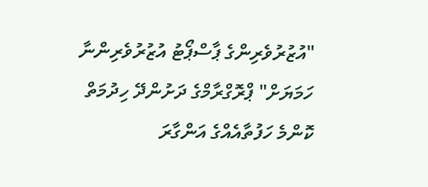"އުޒުރުވެރިންގެ ޕާސްޕޯޓު އުޒުރުވެރިންނާ ހަމަޔަށް" ޕްރޮގްރާމްގެ ދަށުންދޭ ހިދުމަތް ކޮންމެ ހަފުތާއެއްގެ އަންގާރަ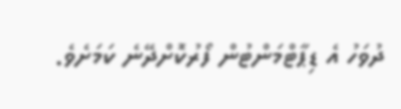ދުވަހު އެ ޑިޕާޓްމަންޓުން ފޯރުކޮށްދޭނެ ކަމަށެވެ.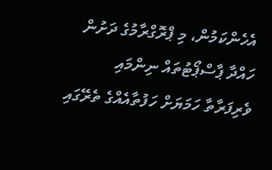އެހެންކަމުން، މި ޕްރޮގްރާމުގެ ދަށުން ހައްދާ ޕާސްޕޯޓުތައް ނިންމައި ވެރިފަރާތާ ހަމަޔަށް ހަފުތާއެއްގެ ތެރޭގައި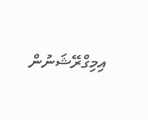އިމިގްރޭޝަނުން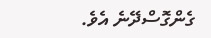ގެންގޮސްދޭނެ އެވެ.